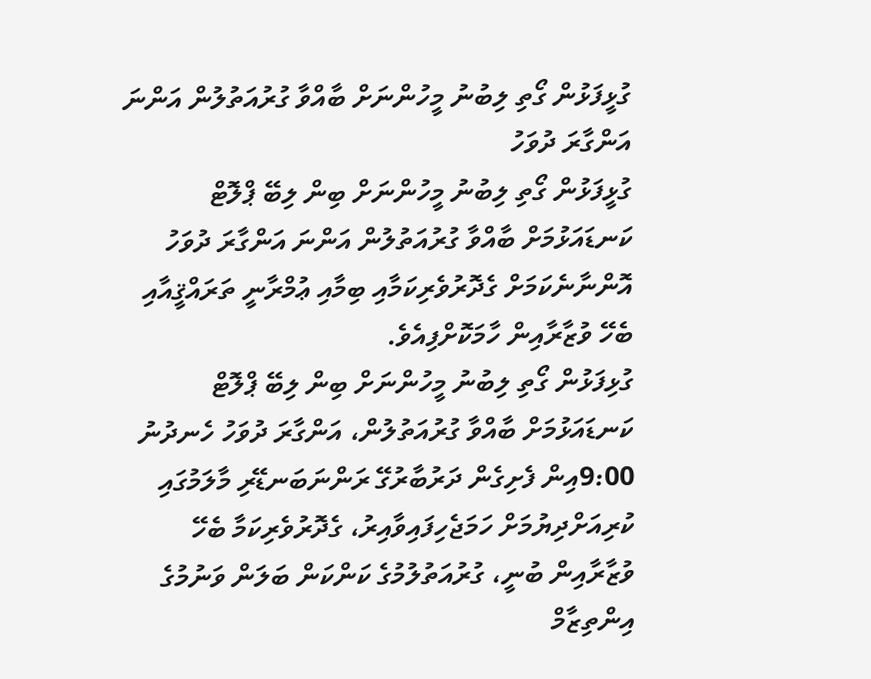ގުޅީފަޅުން ގޯތި ލިބުނު މީހުންނަށް ބާއްވާ ގުރުއަތުލުން އަންނަ އަންގާރަ ދުވަހު
ގުޅީފަޅުން ގޯތި ލިބުނު މީހުންނަށް ބިން ލިބޭ ޕްލޮޓް ކަނޑައަޅުމަށް ބާއްވާ ގުރުއަތުލުން އަންނަ އަންގާރަ ދުވަހު އޮންނާނެކަމަށް ގެދޮރުވެރިކަމާއި ބިމާއި ޢުމްރާނީ ތަރައްޤީއާއި ބެހޭ ވުޒާރާއިން ހާމަކޮށްފިއެވެ.
ގުޅިފަޅުން ގޯތި ލިބުނު މީހުންނަށް ބިން ލިބޭ ޕްލޮޓް ކަނޑައަޅުމަށް ބާއްވާ ގުރުއަތުލުން، އަންގާރަ ދުވަހު ހެނދުނު 9:00އިން ފެށިގެން ދަރުބާރުގޭ ރަންނަބަނޑޭރި މާލަމުގައި ކުރިއަށްދިޔުމަށް ހަމަޖެހިފައިވާއިރު، ގެދޮރުވެރިކަމާ ބެހޭ ވުޒާރާއިން ބުނީ، ގުރުއަތުލުމުގެ ކަންކަން ބަލަން ވަނުމުގެ އިންތިޒާމް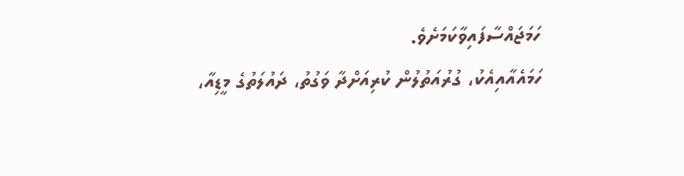ހަމަޖައްސާފައިވާކަމަށެވެ.
ހަމައެއާއިއެކު، ގުރުއަތުލުން ކުރިއަށްދާ ވަގުތު، ދައުލަތުގެ މީޑިއާ،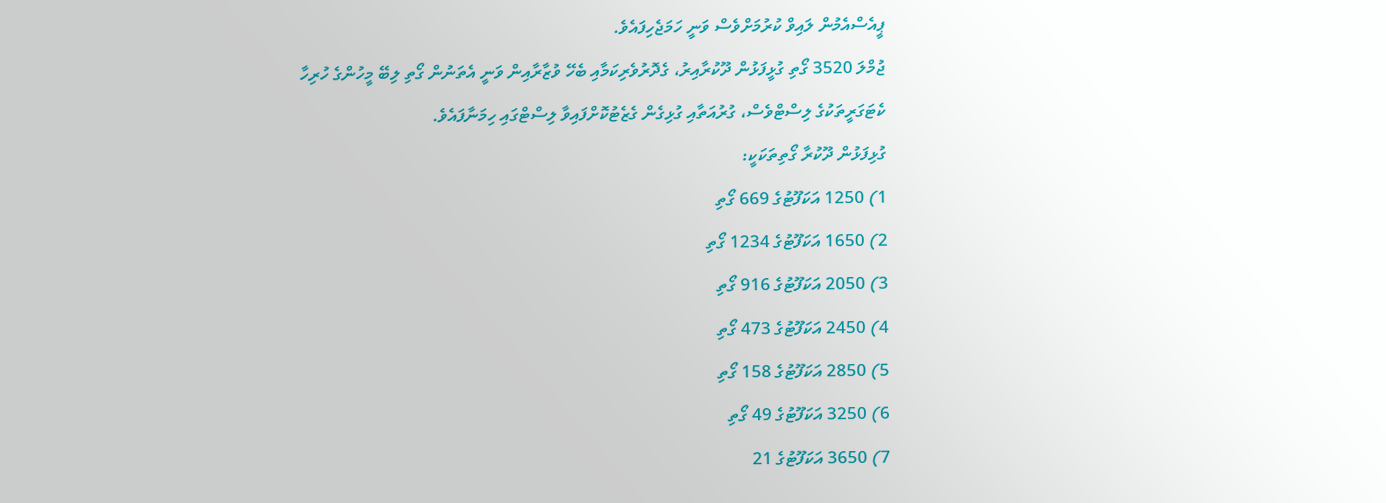ޕީއެސްއެމުން ލައިވް ކުރުމަށްވެސް ވަނީ ހަމަޖެހިފައެވެ.
ޖުމްލަ 3520 ގޯތި ގުޅީފަޅުން ދޫކުރާއިރު، ގެދޮރުވެރިކަމާއި ބެހޭ ވުޒާރާއިން ވަނީ އެތަނުން ގޯތި ލިބޭ މީހުންގެ ހުރިހާ ކެޓަގަރީތަކުގެ ލިސްޓްވެސް، ގުރުއަތާއި ގުޅިގެން ގެޒެޓުކޮށްފައިވާ ލިސްޓްގައި ހިމަނާފައެވެ.
ގުޅިފަޅުން ދޫކުރާ ގޯތިތަކަކީ:
1) 1250 އަކަފޫޓުގެ 669 ގޯތި
2) 1650 އަކަފޫޓުގެ 1234 ގޯތި
3) 2050 އަކަފޫޓުގެ 916 ގޯތި
4) 2450 އަކަފޫޓުގެ 473 ގޯތި
5) 2850 އަކަފޫޓުގެ 158 ގޯތި
6) 3250 އަކަފޫޓުގެ 49 ގޯތި
7) 3650 އަކަފޫޓުގެ 21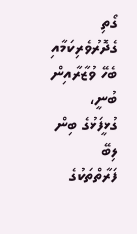ގޯތި
ގެދޮރުވެރިކަމާއި ބެހޭ ވުޒާރާއިން ބުނީ، ގުޅީފަޅުގެ ބިން ލިބޭ ފަރާތްތަކުގެ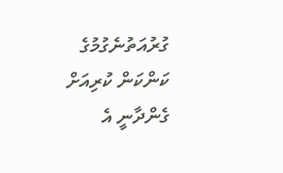ގުރުއަތުނެގުމުގެ ކަންކަން ކުރިއަށް ގެންދާނީ އެ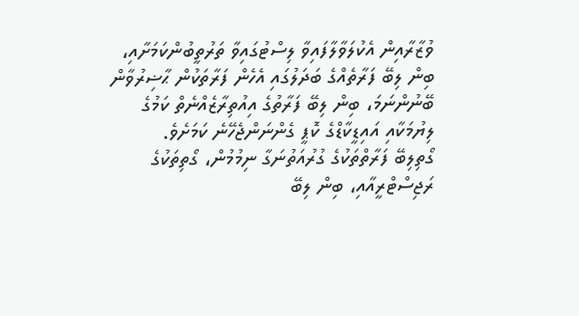ވުޒާރާއިން އެކުލަވާލާފައިވާ ލިސްޓުގައިވާ ތަރުތީބުންކަމަށާއި، ބިން ލިބޭ ފަރާތެއްގެ ބަދަލުގައި އެހެން ފަރާތަކުން ޙާޟިރުވާން ބޭނުންނަމަ، ބިން ލިބޭ ފަރާތުގެ އިއުތިރާޒެއްނެތް ކަމުގެ ލިޔުމަކާއި އައިޑީކާޑްގެ ކޮޕީ ގެންނަންޖެހޭނެ ކަމަށެވެ.
ގޯތިލިބޭ ފަރާތްތަކުގެ ގުރުއަތުނަގާ ނިމުމުން، ގޯތިތަކުގެ ރަޖިސްޓްރީއާއި، ބިން ލިބޭ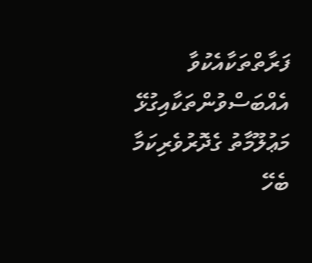ފަރާތްތަކާއެކުވާ އެއްބަސްވުންތަކާއިގުޅޭ މަޢުލޫމާތު ގެދޮރުވެރިކަމާ ބެހޭ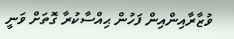ވުޒާރާއިންއިން ފަހުން ޙިއްސާކުރާ ގޮތަށް ވަނީ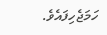ހަމަޖެހިފައެވެ.